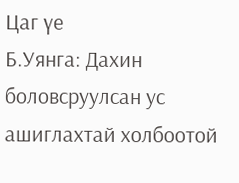Цаг үе
Б.Уянга: Дахин боловсруулсан ус ашиглахтай холбоотой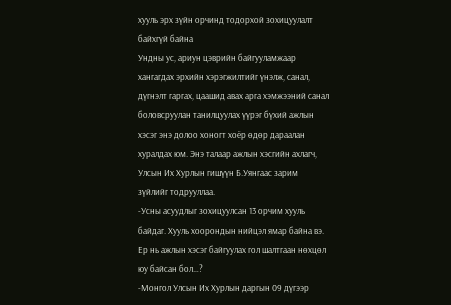хууль эрх зүйн орчинд тодорхой зохицуулалт байхгүй байна
Ундны ус, ариун цэврийн байгууламжаар хангагдах эрхийн хэрэгжилтийг үнэлж, санал, дүгнэлт гаргах, цаашид авах арга хэмжээний санал боловсруулан танилцуулах үүрэг бүхий ажлын хэсэг энэ долоо хоногт хоёр өдөр дараалан хуралдах юм. Энэ талаар ажлын хэсгийн ахлагч, Улсын Их Хурлын гишүүн Б.Уянгаас зарим зүйлийг тодрууллаа.
-Усны асуудлыг зохицуулсан 13 орчим хууль байдаг. Хууль хоорондын нийцэл ямар байна вэ. Ер нь ажлын хэсэг байгуулах гол шалтгаан нөхцөл юу байсан бол…?
-Монгол Улсын Их Хурлын даргын 09 дүгээр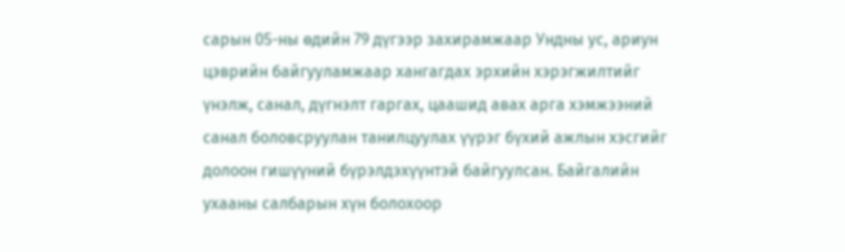сарын 05-ны өдийн 79 дүгээр захирамжаар Ундны ус, ариун цэврийн байгууламжаар хангагдах эрхийн хэрэгжилтийг үнэлж, санал, дүгнэлт гаргах, цаашид авах арга хэмжээний санал боловсруулан танилцуулах үүрэг бүхий ажлын хэсгийг долоон гишүүний бүрэлдэхүүнтэй байгуулсан. Байгалийн ухааны салбарын хүн болохоор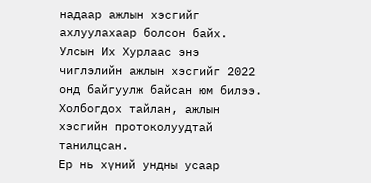надаар ажлын хэсгийг ахлуулахаар болсон байх.
Улсын Их Хурлаас энэ чиглэлийн ажлын хэсгийг 2022 онд байгуулж байсан юм билээ. Холбогдох тайлан, ажлын хэсгийн протоколуудтай танилцсан.
Ер нь хүний ундны усаар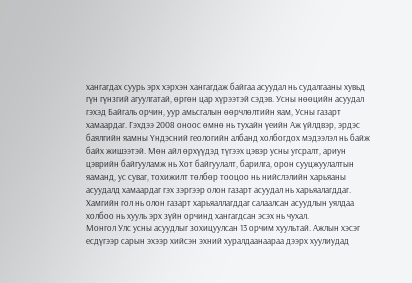хангагдах суурь эрх хэрхэн хангагдаж байгаа асуудал нь судалгааны хувьд гүн гүнзгий агуулгатай, өргөн цар хүрээтэй сэдэв. Усны нөөцийн асуудал гэхэд Байгаль орчин, уур амьсгалын өөрчлөлтийн яам, Усны газарт хамаардаг. Гэхдээ 2008 оноос өмнө нь тухайн үеийн Аж үйлдвэр, эрдэс баялгийн яамны Үндэсний геологийн албанд холбогдох мэдээлэл нь байж байх жишээтэй. Мөн айл өрхүүдэд түгээх цэвэр усны угсралт, ариун цэврийн байгууламж нь Хот байгуулалт, барилга, орон сууцжуулалтын яаманд, ус суваг, тохижилт төлбөр тооцоо нь нийслэлийн харьяаны асуудалд хамаардаг гэх зэргээр олон газарт асуудал нь харьяалагддаг. Хамгийн гол нь олон газарт харьяаллагддаг салаалсан асуудлын уялдаа холбоо нь хууль эрх зүйн орчинд хангагдсан эсэх нь чухал.
Монгол Улс усны асуудлыг зохицуулсан 13 орчим хуультай. Ажлын хэсэг есдүгээр сарын эхээр хийсэн эхний хуралдаанаараа дээрх хуулиудад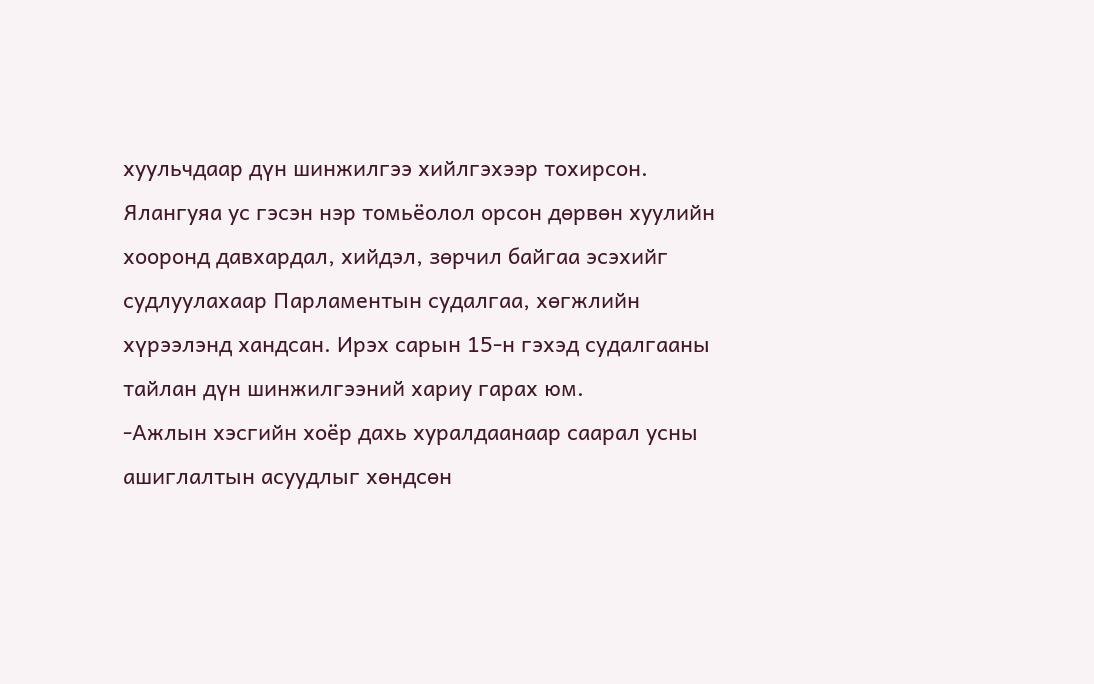хуульчдаар дүн шинжилгээ хийлгэхээр тохирсон. Ялангуяа ус гэсэн нэр томьёолол орсон дөрвөн хуулийн хооронд давхардал, хийдэл, зөрчил байгаа эсэхийг судлуулахаар Парламентын судалгаа, хөгжлийн хүрээлэнд хандсан. Ирэх сарын 15-н гэхэд судалгааны тайлан дүн шинжилгээний хариу гарах юм.
-Ажлын хэсгийн хоёр дахь хуралдаанаар саарал усны ашиглалтын асуудлыг хөндсөн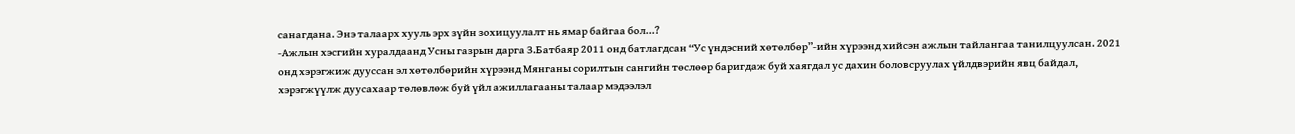санагдана. Энэ талаарх хууль эрх зүйн зохицуулалт нь ямар байгаа бол…?
-Ажлын хэсгийн хуралдаанд Усны газрын дарга З.Батбаяр 2011 онд батлагдсан “Ус үндэсний хөтөлбөр”-ийн хүрээнд хийсэн ажлын тайлангаа танилцуулсан. 2021 онд хэрэгжиж дууссан эл хөтөлбөрийн хүрээнд Мянганы сорилтын сангийн төслөөр баригдаж буй хаягдал ус дахин боловсруулах үйлдвэрийн явц байдал, хэрэгжүүлж дуусахаар төлөвлөж буй үйл ажиллагааны талаар мэдээлэл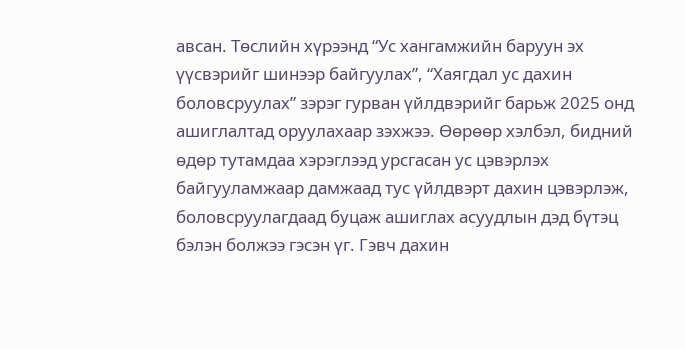авсан. Төслийн хүрээнд “Ус хангамжийн баруун эх үүсвэрийг шинээр байгуулах”, “Хаягдал ус дахин боловсруулах” зэрэг гурван үйлдвэрийг барьж 2025 онд ашиглалтад оруулахаар зэхжээ. Өөрөөр хэлбэл, бидний өдөр тутамдаа хэрэглээд урсгасан ус цэвэрлэх байгууламжаар дамжаад тус үйлдвэрт дахин цэвэрлэж, боловсруулагдаад буцаж ашиглах асуудлын дэд бүтэц бэлэн болжээ гэсэн үг. Гэвч дахин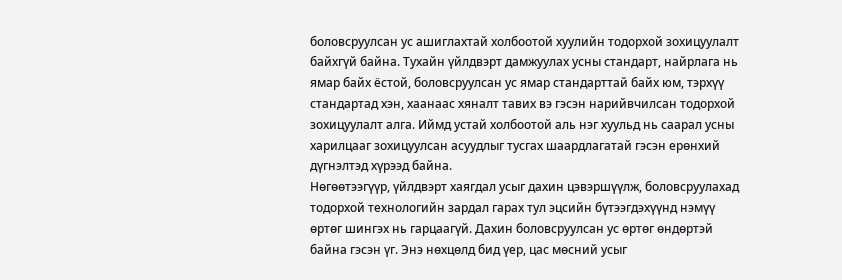боловсруулсан ус ашиглахтай холбоотой хуулийн тодорхой зохицуулалт байхгүй байна. Тухайн үйлдвэрт дамжуулах усны стандарт, найрлага нь ямар байх ёстой, боловсруулсан ус ямар стандарттай байх юм, тэрхүү стандартад хэн, хаанаас хяналт тавих вэ гэсэн нарийвчилсан тодорхой зохицуулалт алга. Иймд устай холбоотой аль нэг хуульд нь саарал усны харилцааг зохицуулсан асуудлыг тусгах шаардлагатай гэсэн ерөнхий дүгнэлтэд хүрээд байна.
Нөгөөтээгүүр, үйлдвэрт хаягдал усыг дахин цэвэршүүлж, боловсруулахад тодорхой технологийн зардал гарах тул эцсийн бүтээгдэхүүнд нэмүү өртөг шингэх нь гарцаагүй. Дахин боловсруулсан ус өртөг өндөртэй байна гэсэн үг. Энэ нөхцөлд бид үер, цас мөсний усыг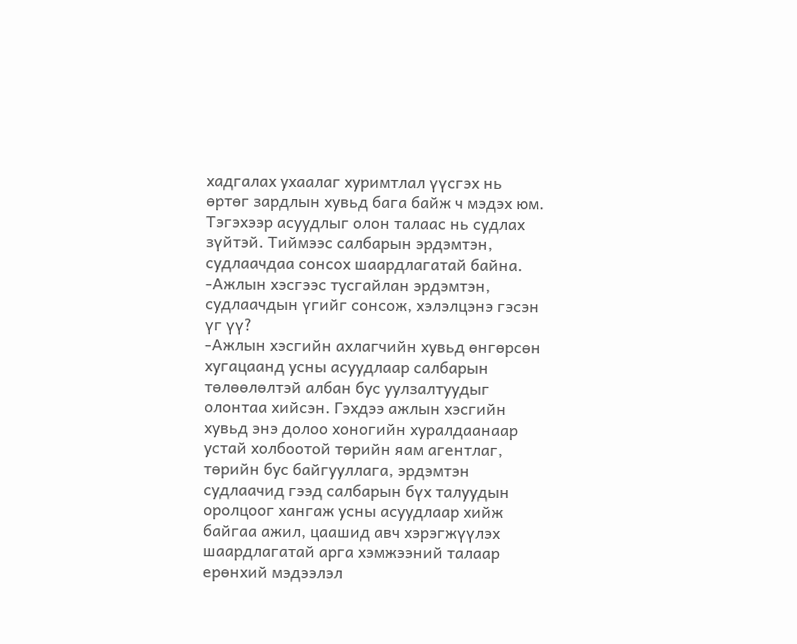хадгалах ухаалаг хуримтлал үүсгэх нь өртөг зардлын хувьд бага байж ч мэдэх юм. Тэгэхээр асуудлыг олон талаас нь судлах зүйтэй. Тиймээс салбарын эрдэмтэн, судлаачдаа сонсох шаардлагатай байна.
-Ажлын хэсгээс тусгайлан эрдэмтэн, судлаачдын үгийг сонсож, хэлэлцэнэ гэсэн үг үү?
-Ажлын хэсгийн ахлагчийн хувьд өнгөрсөн хугацаанд усны асуудлаар салбарын төлөөлөлтэй албан бус уулзалтуудыг олонтаа хийсэн. Гэхдээ ажлын хэсгийн хувьд энэ долоо хоногийн хуралдаанаар устай холбоотой төрийн яам агентлаг, төрийн бус байгууллага, эрдэмтэн судлаачид гээд салбарын бүх талуудын оролцоог хангаж усны асуудлаар хийж байгаа ажил, цаашид авч хэрэгжүүлэх шаардлагатай арга хэмжээний талаар ерөнхий мэдээлэл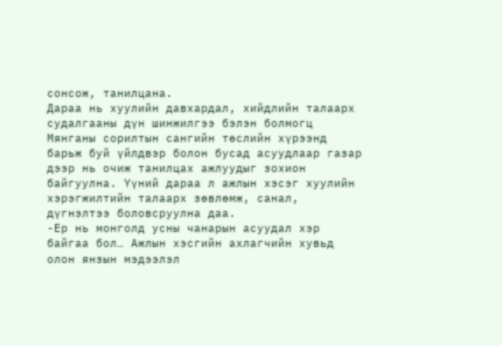сонсож, танилцана.
Дараа нь хуулийн давхардал, хийдлийн талаарх судалгааны дүн шинжилгээ бэлэн болмогц Мянганы сорилтын сангийн төслийн хүрээнд барьж буй үйлдвэр болон бусад асуудлаар газар дээр нь очиж танилцах ажлуудыг зохион байгуулна. Үүний дараа л ажлын хэсэг хуулийн хэрэгжилтийн талаарх зөвлөмж, санал, дүгнэлтээ боловсруулна даа.
-Ер нь монголд усны чанарын асуудал хэр байгаа бол… Ажлын хэсгийн ахлагчийн хувьд олон янзын мэдээлэл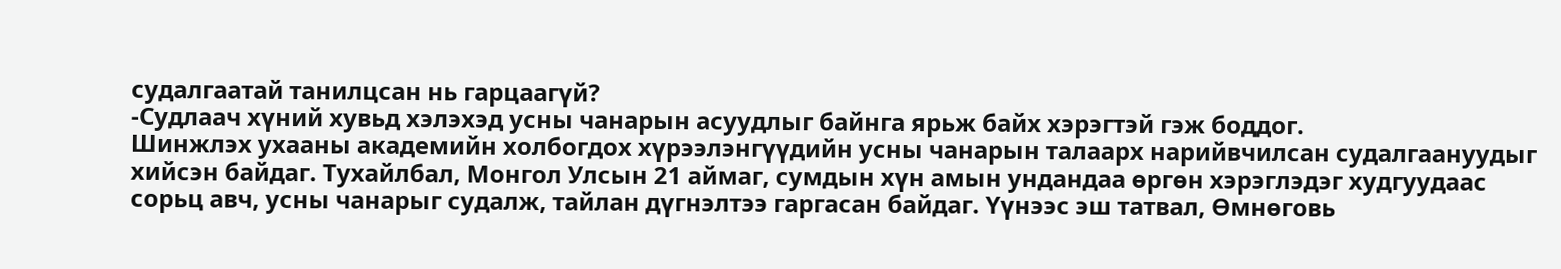судалгаатай танилцсан нь гарцаагүй?
-Судлаач хүний хувьд хэлэхэд усны чанарын асуудлыг байнга ярьж байх хэрэгтэй гэж боддог.
Шинжлэх ухааны академийн холбогдох хүрээлэнгүүдийн усны чанарын талаарх нарийвчилсан судалгаануудыг хийсэн байдаг. Тухайлбал, Монгол Улсын 21 аймаг, сумдын хүн амын ундандаа өргөн хэрэглэдэг худгуудаас сорьц авч, усны чанарыг судалж, тайлан дүгнэлтээ гаргасан байдаг. Үүнээс эш татвал, Өмнөговь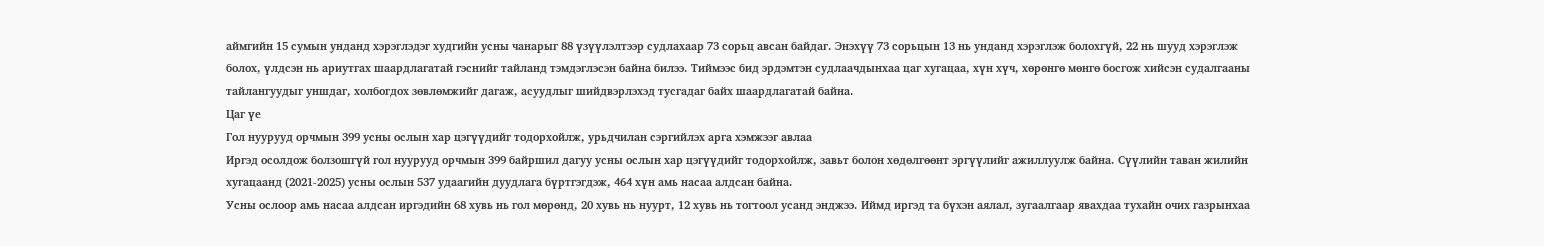аймгийн 15 сумын унданд хэрэглэдэг худгийн усны чанарыг 88 үзүүлэлтээр судлахаар 73 сорьц авсан байдаг. Энэхүү 73 сорьцын 13 нь унданд хэрэглэж болохгүй, 22 нь шууд хэрэглэж болох, үлдсэн нь ариутгах шаардлагатай гэснийг тайланд тэмдэглэсэн байна билээ. Тиймээс бид эрдэмтэн судлаачдынхаа цаг хугацаа, хүн хүч, хөрөнгө мөнгө босгож хийсэн судалгааны тайлангуудыг уншдаг, холбогдох зөвлөмжийг дагаж, асуудлыг шийдвэрлэхэд тусгадаг байх шаардлагатай байна.
Цаг үе
Гол нуурууд орчмын 399 усны ослын хар цэгүүдийг тодорхойлж, урьдчилан сэргийлэх арга хэмжээг авлаа
Иргэд осолдож болзошгүй гол нуурууд орчмын 399 байршил дагуу усны ослын хар цэгүүдийг тодорхойлж, завьт болон хөдөлгөөнт эргүүлийг ажиллуулж байна. Сүүлийн таван жилийн хугацаанд (2021-2025) усны ослын 537 удаагийн дуудлага бүртгэгдэж, 464 хүн амь насаа алдсан байна.
Усны ослоор амь насаа алдсан иргэдийн 68 хувь нь гол мөрөнд, 20 хувь нь нуурт, 12 хувь нь тогтоол усанд энджээ. Иймд иргэд та бүхэн аялал, зугаалгаар явахдаа тухайн очих газрынхаа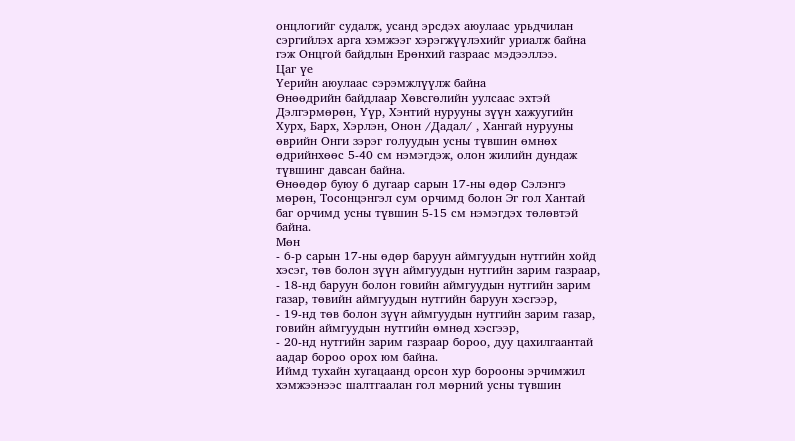онцлогийг судалж, усанд эрсдэх аюулаас урьдчилан сэргийлэх арга хэмжээг хэрэгжүүлэхийг уриалж байна гэж Онцгой байдлын Ерөнхий газраас мэдээллээ.
Цаг үе
Үерийн аюулаас сэрэмжлүүлж байна
Өнөөдрийн байдлаар Хөвсгөлийн уулсаас эхтэй Дэлгэрмөрөн, Үүр, Хэнтий нурууны зүүн хажуугийн Хурх, Барх, Хэрлэн, Онон /Дадал/ , Хангай нурууны өврийн Онги зэрэг голуудын усны түвшин өмнөх өдрийнхөөс 5-40 см нэмэгдэж, олон жилийн дундаж түвшинг давсан байна.
Өнөөдөр буюу 6 дугаар сарын 17-ны өдөр Сэлэнгэ мөрөн, Тосонцэнгэл сум орчимд болон Эг гол Хантай баг орчимд усны түвшин 5-15 см нэмэгдэх төлөвтэй байна.
Мөн
- 6-р сарын 17-ны өдөр баруун аймгуудын нутгийн хойд хэсэг, төв болон зүүн аймгуудын нутгийн зарим газраар,
- 18-нд баруун болон говийн аймгуудын нутгийн зарим газар, төвийн аймгуудын нутгийн баруун хэсгээр,
- 19-нд төв болон зүүн аймгуудын нутгийн зарим газар, говийн аймгуудын нутгийн өмнөд хэсгээр,
- 20-нд нутгийн зарим газраар бороо, дуу цахилгаантай аадар бороо орох юм байна.
Иймд тухайн хугацаанд орсон хур борооны эрчимжил хэмжээнээс шалтгаалан гол мөрний усны түвшин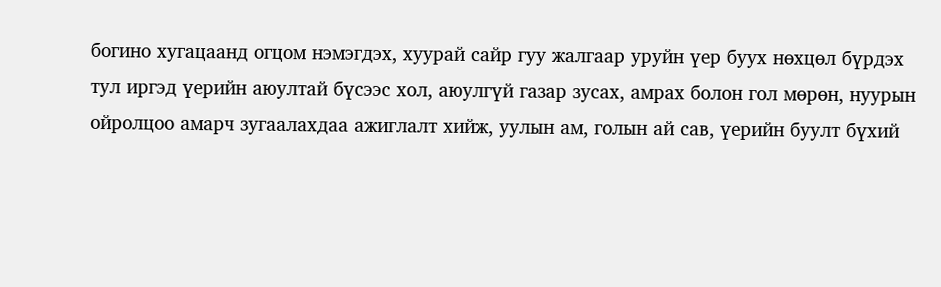богино хугацаанд огцом нэмэгдэх, хуурай сайр гуу жалгаар уруйн үер буух нөхцөл бүрдэх тул иргэд үерийн аюултай бүсээс хол, аюулгүй газар зусах, амрах болон гол мөрөн, нуурын ойролцоо амарч зугаалахдаа ажиглалт хийж, уулын ам, голын ай сав, үерийн буулт бүхий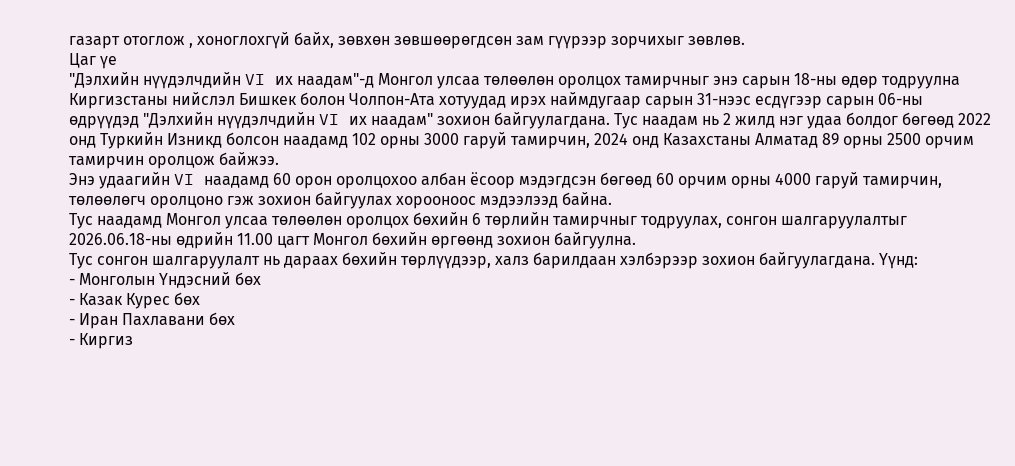газарт отоглож , хоноглохгүй байх, зөвхөн зөвшөөрөгдсөн зам гүүрээр зорчихыг зөвлөв.
Цаг үе
"Дэлхийн нүүдэлчдийн VI их наадам"-д Монгол улсаа төлөөлөн оролцох тамирчныг энэ сарын 18-ны өдөр тодруулна
Киргизстаны нийслэл Бишкек болон Чолпон-Ата хотуудад ирэх наймдугаар сарын 31-нээс есдүгээр сарын 06-ны өдрүүдэд "Дэлхийн нүүдэлчдийн VI их наадам" зохион байгуулагдана. Тус наадам нь 2 жилд нэг удаа болдог бөгөөд 2022 онд Туркийн Изникд болсон наадамд 102 орны 3000 гаруй тамирчин, 2024 онд Казахстаны Алматад 89 орны 2500 орчим тамирчин оролцож байжээ.
Энэ удаагийн VI наадамд 60 орон оролцохоо албан ёсоор мэдэгдсэн бөгөөд 60 орчим орны 4000 гаруй тамирчин, төлөөлөгч оролцоно гэж зохион байгуулах хорооноос мэдээлээд байна.
Тус наадамд Монгол улсаа төлөөлөн оролцох бөхийн 6 төрлийн тамирчныг тодруулах, сонгон шалгаруулалтыг 2026.06.18-ны өдрийн 11.00 цагт Монгол бөхийн өргөөнд зохион байгуулна.
Тус сонгон шалгаруулалт нь дараах бөхийн төрлүүдээр, халз барилдаан хэлбэрээр зохион байгуулагдана. Үүнд:
- Монголын Үндэсний бөх
- Казак Курес бөх
- Иран Пахлавани бөх
- Киргиз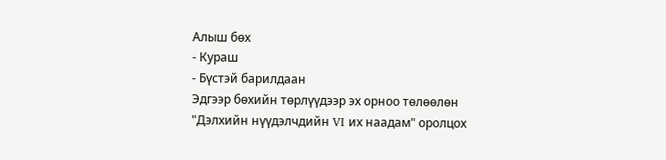Алыш бөх
- Кураш
- Бүстэй барилдаан
Эдгээр бөхийн төрлүүдээр эх орноо төлөөлөн "Дэлхийн нүүдэлчдийн VI их наадам" оролцох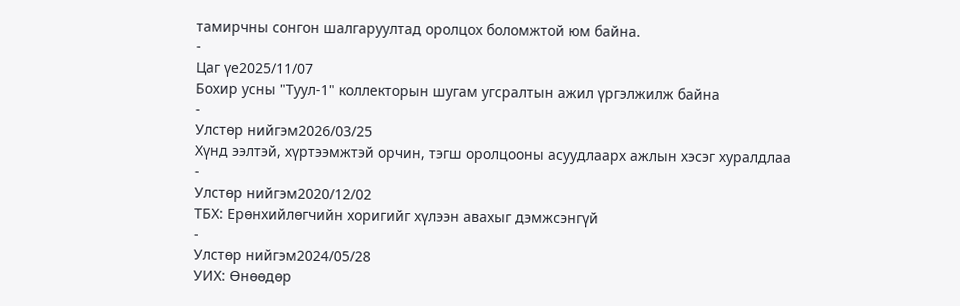тамирчны сонгон шалгаруултад оролцох боломжтой юм байна.
-
Цаг үе2025/11/07
Бохир усны "Туул-1" коллекторын шугам угсралтын ажил үргэлжилж байна
-
Улстөр нийгэм2026/03/25
Хүнд ээлтэй, хүртээмжтэй орчин, тэгш оролцооны асуудлаарх ажлын хэсэг хуралдлаа
-
Улстөр нийгэм2020/12/02
ТБХ: Ерөнхийлөгчийн хоригийг хүлээн авахыг дэмжсэнгүй
-
Улстөр нийгэм2024/05/28
УИХ: Өнөөдөр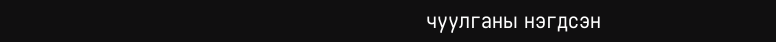чуулганы нэгдсэн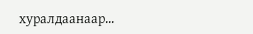хуралдаанаар...